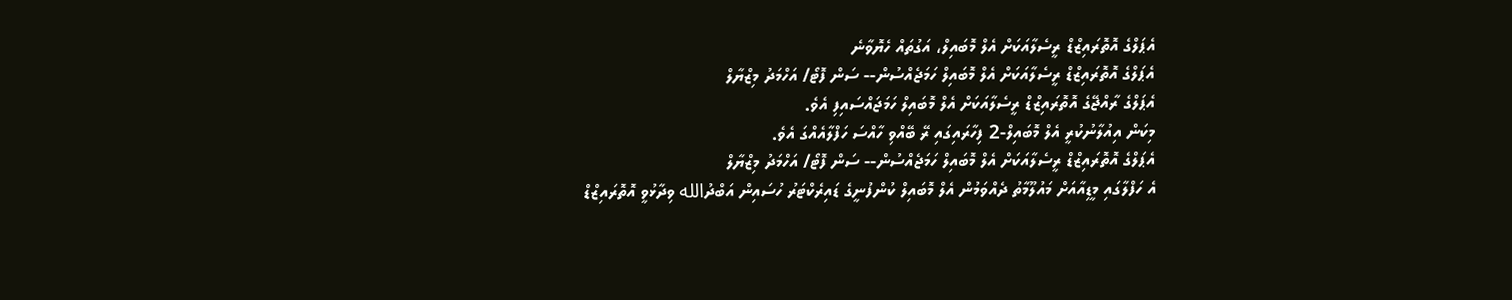އެޕަލްގެ އޮތޮރައިޒްޑް ރީސެލާއަކަށް އެލް މޮބައިލް، އަގުތައް ހެޔޮވާނެ
އެޕަލްގެ އޮތޮރައިޒްޑް ރީސެލާއަކަށް އެލް މޮބައިލް ހަމަޖެއްސުން-- ސަން ފޮޓޯ/ އަހްމަދު މިޒްޔާލް
އެޕަލްގެ ރާއްޖޭގެ އޮތޮރައިޒްޑް ރީސެލާއަކަށް އެލް މޮބައިލް ހަމަޖައްސައިފި އެވެ.
މިކަން އިއުލާނުކުރީ އެލް މޮބައިލް-2 ފިހާރައިގައި ރޭ ބޭއްވި ހާއްސަ ހަފްލާއެއްގަ އެވެ.
އެޕަލްގެ އޮތޮރައިޒްޑް ރީސެލާއަކަށް އެލް މޮބައިލް ހަމަޖެއްސުން-- ސަން ފޮޓޯ/ އަހްމަދު މިޒްޔާލް
އެ ހަފްލާގައި މީޑިއާއަށް މައުލޫމާތު ދެއްވަމުން އެލް މޮބައިލް ކުންފުނީގެ ޑައިރެކްޓަރު ހުސައިން އަބްދުالله ވިދާޅުވީ އޮތޮރައިޒްޑް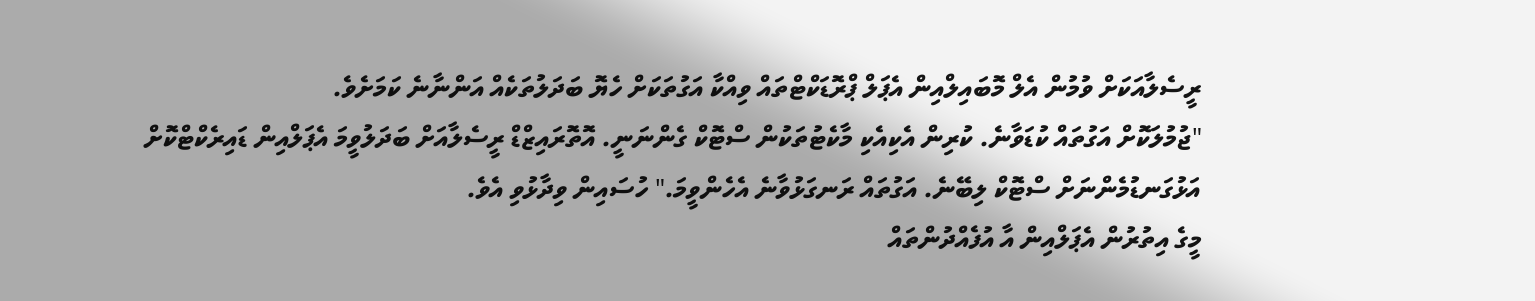ރީސެލާއަކަށް ވުމުން އެލް މޮބައިލްއިން އެޕަލް ޕްރޮޑަކްޓްތައް ވިއްކާ އަގުތަކަށް ހެޔޮ ބަދަލުތަކެއް އަންނާނެ ކަމަށެވެ.
"ޖުމުލަކޮށް އަގުތައް ކުޑަވާނެ. ކުރިން އެކިއެކި މާކެޓުތަކުން ސްޓޮކް ގެންނަނީ. އޮތޮރައިޒްޑް ރީސެލާއަށް ބަދަލުވީމަ އެޕަލްއިން ޑައިރެކްޓްކޮށް އަޅުގަނޑުމެންނަށް ސްޓޮކް ލިބޭނެ. އަގުތައް ރަނގަޅުވާނެ އެހެންވީމަ." ހުސައިން ވިދާޅުވި އެވެ.
މީގެ އިތުރުން އެޕަލްއިން އާ އުފެއްދުންތައް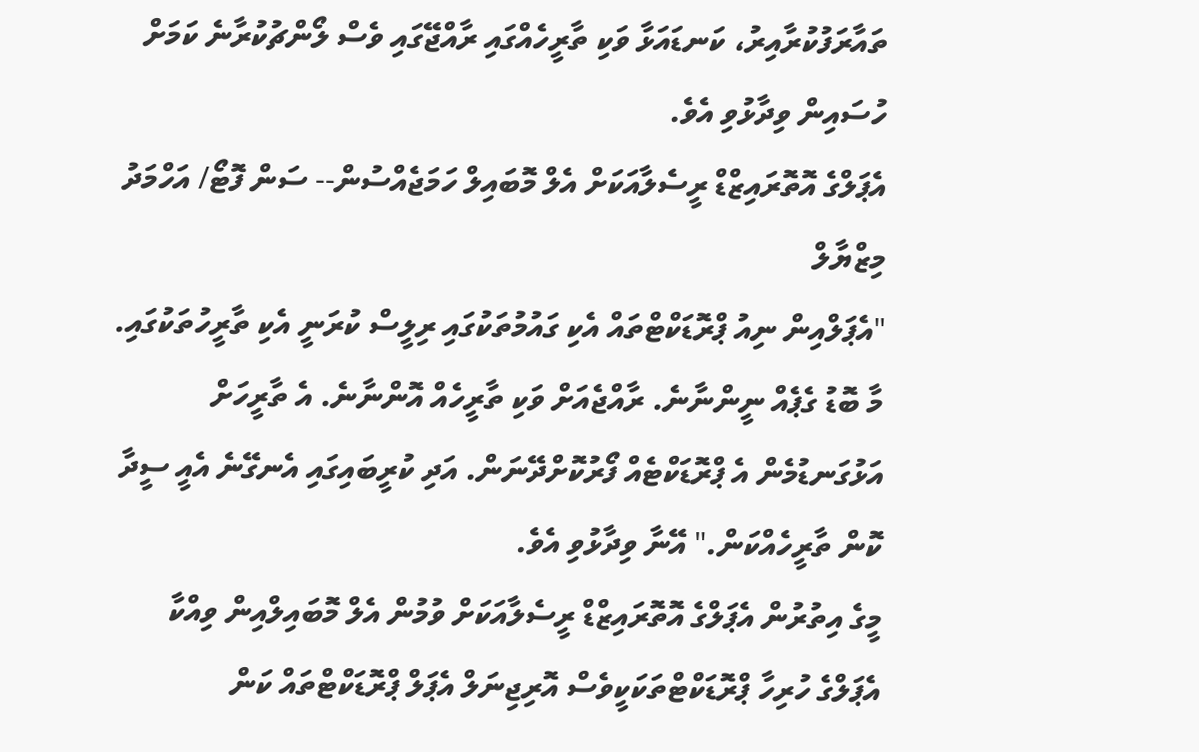ތައާރަފުކުރާއިރު، ކަނޑައަޅާ ވަކި ތާރީހެއްގައި ރާއްޖޭގައި ވެސް ލޯންޗުކުރާނެ ކަމަށް ހުސައިން ވިދާޅުވި އެވެ.
އެޕަލްގެ އޮތޮރައިޒްޑް ރީސެލާއަކަށް އެލް މޮބައިލް ހަމަޖެއްސުން-- ސަން ފޮޓޯ/ އަހްމަދު މިޒްޔާލް
"އެޕަލްއިން ނިއު ޕްރޮޑަކްޓްތައް އެކި ގައުމުތަކުގައި ރިލީސް ކުރަނީ އެކި ތާރީހުތަކުގައި. މާ ބޮޑު ގެޕެއް ނީންނާނެ. ރާއްޖެއަށް ވަކި ތާރީހެއް އޮންނާނެ. އެ ތާރީހަށް އަޅުގަނޑުމެން އެ ޕްރޮޑަކްޓެއް ފޯރުކޮށްދޭނަން. އަދި ކުރީބައިގައި އެނގޭނެ އެއީ ސީދާ ކޮން ތާރީހެއްކަން." އޭނާ ވިދާޅުވި އެވެ.
މީގެ އިތުރުން އެޕަލްގެ އޮތޮރައިޒްޑް ރީސެލާއަކަށް ވުމުން އެލް މޮބައިލްއިން ވިއްކާ އެޕަލްގެ ހުރިހާ ޕްރޮޑަކްޓްތަކަކީވެސް އޮރިޖިނަލް އެޕަލް ޕްރޮޑަކްޓްތައް ކަން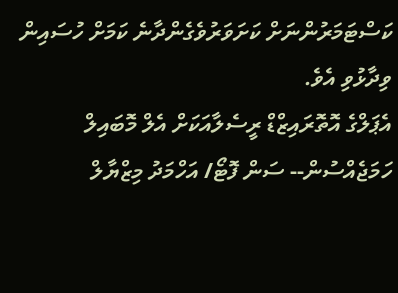ކަސްޓަމަރުންނަށް ކަށަވަރުވެގެންދާނެ ކަމަށް ހުސައިން ވިދާޅުވި އެވެ.
އެޕަލްގެ އޮތޮރައިޒްޑް ރީސެލާއަކަށް އެލް މޮބައިލް ހަމަޖެއްސުން-- ސަން ފޮޓޯ/ އަހްމަދު މިޒްޔާލް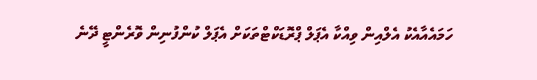ހަމައެއާއެކު އެލްއިން ވިއްކާ އެޕަލް ޕްރޮޑަކްޓްތަކަށް އެޕަލް ކުންފުނިން ވޮރެންޓީ ދޭނެ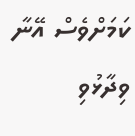ކަމަށްވެސް އޭނާ ވިދާޅުވި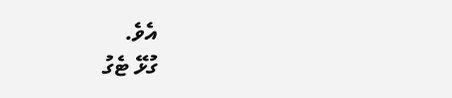އެވެ.
ގުޅޭ ޓެގު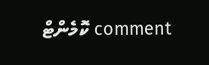comment ކޮމެންޓް